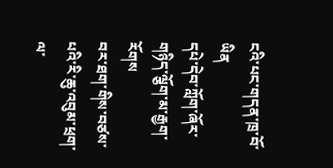ངའི་པང་གདན་ཁྲ་བོ་ཡིན
དཔེ་དེབ་ཀློག་ཞོར་གཉིད་ལྕོག་མ་རྒྱག་རོགས
བར་ཐག་གིས་བཙས་པའི་རི་ཆུ་འབུམ་ཕྲག་ལ་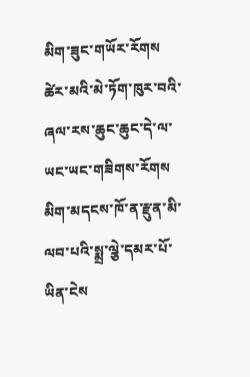མིག་ཟུང་གཡོར་རོགས
ཚེར་མའི་མེ་ཏོག་ཁུར་བའི་ཞལ་རས་ཆུང་ཆུང་དེ་ལ་ཡང་ཡང་གཟིགས་རོགས
མིག་མདངས་ཁོ་ན་རྫུན་མི་ལབ་པའི་སྨྲ་ལྕེ་དམར་པོ་ཡིན་ངེས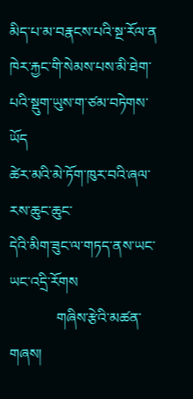མིད་པ་མ་བརྣངས་པའི་སྔ་རོལ་ན
ཁེར་རྐྱང་གི་སེམས་པས་མི་ཐེག་པའི་སྡུག་ཡུས་ག་ཙམ་བཏེགས་ཡོད
ཚེར་མའི་མེ་ཏོག་ཁུར་བའི་ཞལ་རས་ཆུང་ཆུང་
དེའི་མིག་ཟུང་ལ་གཏད་ནས་ཡང་ཡང་འདྲི་རོགས
             གཞིས་རྩེའི་མཚན་གཞས།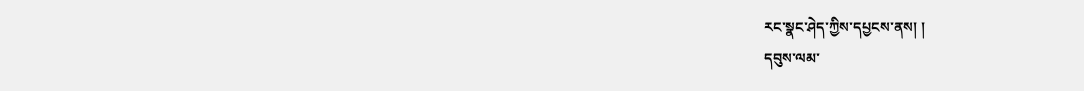རང་སྣང་ཤེད་ཀྱིས་དཔྱངས་ནས། །
དབུས་ལམ་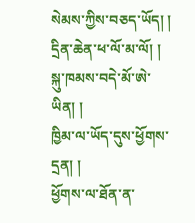སེམས་ཀྱིས་བཅད་ཡོད། །
དྲིན་ཆེན་ཕ་ལོ་མ་ལོ། །
སྐུ་ཁམས་བདེ་མོ་ཨེ་ཡིན། །
ཁྱིམ་ལ་ཡོད་དུས་ཕྱོགས་དྲན། །
ཕྱོགས་ལ་ཐོན་ན་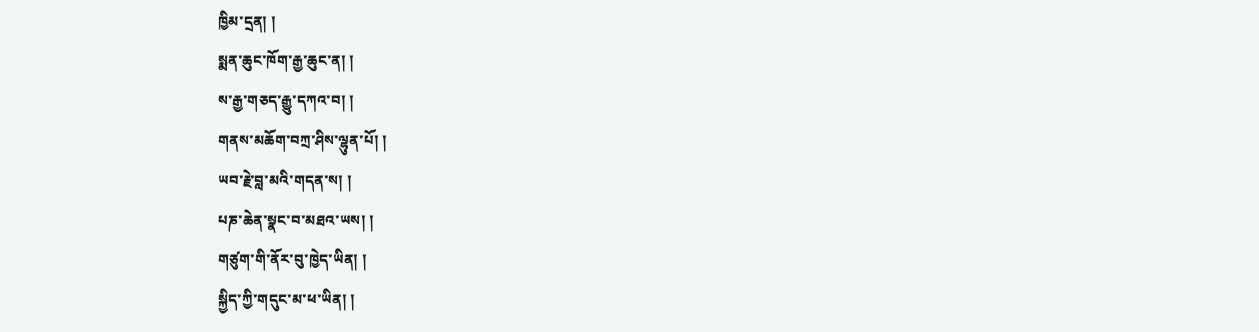ཁྱིམ་དྲན། །
སྨན་ཆུང་ཁོག་རྒྱ་ཆུང་ན། །
ས་རྒྱ་གཅད་རྒྱུ་དཀའ་བ། །
གནས་མཆོག་བཀྲ་ཤིས་ལྷུན་པོ། །
ཡབ་རྗེ་བླ་མའི་གདན་ས། །
པཎ་ཆེན་སྣང་བ་མཐའ་ཡས། །
གཙུག་གི་ནོར་བུ་ཁྱེད་ཡིན། །
སྐྱིད་ཀྱི་གདུང་མ་ཕ་ཡིན། །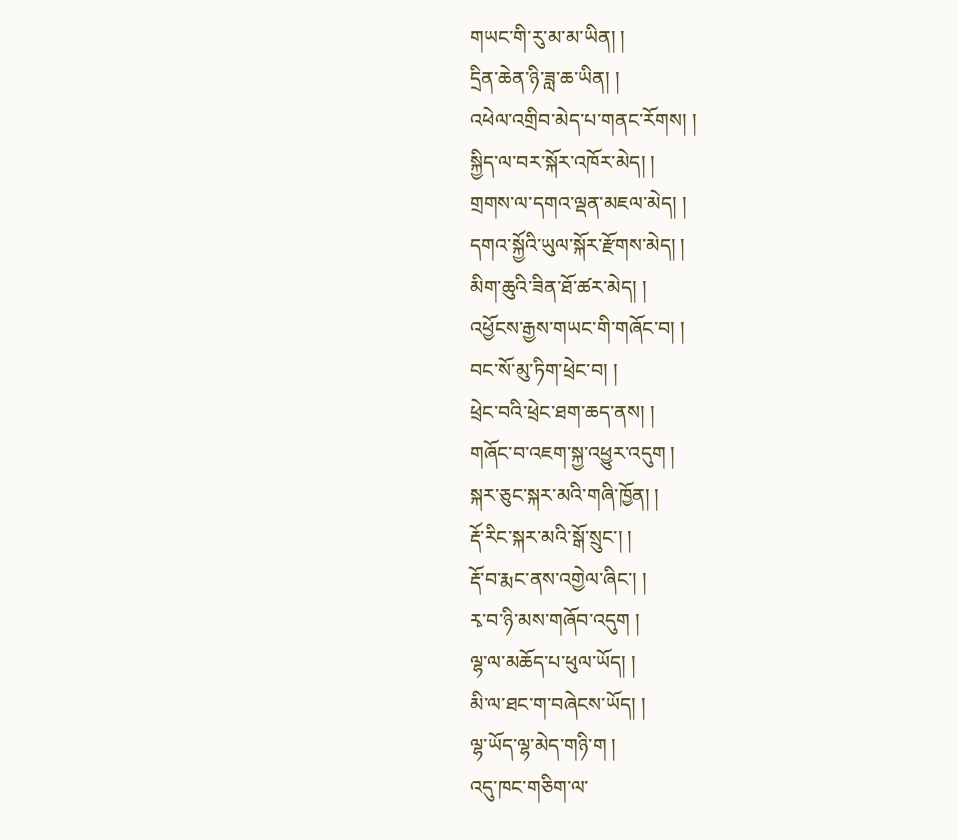གཡང་གི་རུ་མ་མ་ཡིན། །
དྲིན་ཆེན་ཉི་ཟླ་ཆ་ཡིན། །
འཕེལ་འགྲིབ་མེད་པ་གནང་རོགས། །
སྐྱིད་ལ་བར་སྐོར་འཁོར་མེད། །
གྲགས་ལ་དགའ་ལྡན་མཇལ་མེད། །
དགའ་སྐྱོའི་ཡུལ་སྐོར་རྫོགས་མེད། །
མིག་ཆུའི་ཟིན་ཐོ་ཚར་མེད། །
འཕྱོངས་རྒྱས་གཡང་གི་གཞོང་བ། །
བང་སོ་མུ་ཏིག་ཕྲེང་བ། །
ཕྲེང་བའི་ཕྲེང་ཐག་ཆད་ནས། །
གཞོང་བ་འཇག་སྐྱ་འཕྱུར་འདུག །
སྐར་ཅུང་སྐར་མའི་གཞི་ཁྱོན། །
རྡོ་རིང་སྐར་མའི་སྒོ་སྲུང་། །
རྡོ་བ་རྨང་ནས་འགྱེལ་ཞིང་། །
རྭ་བ་ཉི་མས་གཞོབ་འདུག །
ལྷ་ལ་མཆོད་པ་ཕུལ་ཡོད། །
མི་ལ་ཐང་ག་བཞེངས་ཡོད། །
ལྷ་ཡོད་ལྷ་མེད་གཉི་ག །
འདུ་ཁང་གཅིག་ལ་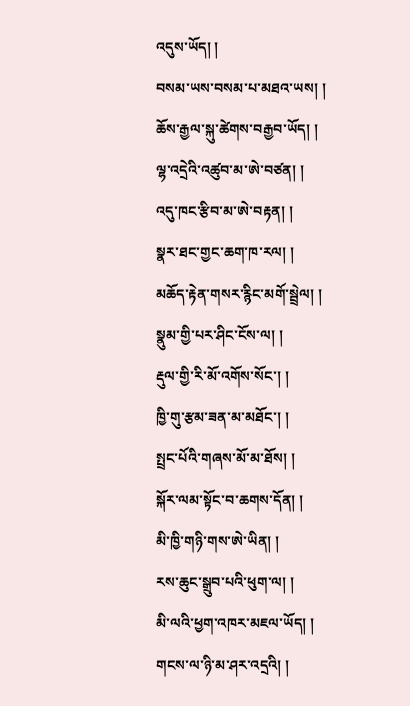འདུས་ཡོད། །
བསམ་ཡས་བསམ་པ་མཐའ་ཡས། །
ཆོས་རྒྱལ་སྐུ་ཚེགས་བརྒྱབ་ཡོད། །
ལྷ་འདྲེའི་འཚུབ་མ་ཨེ་བཙན། །
འདུ་ཁང་རྩིབ་མ་ཨེ་བརྟན། །
སྣར་ཐང་གྱང་ཆག་ཁ་རལ། །
མཆོད་རྟེན་གསར་རྙིང་མགོ་སྦྲེལ། །
སྣུམ་གྱི་པར་ཤིང་ངོས་ལ། །
རྡུལ་གྱི་རི་མོ་འགོས་སོང་། །
ཁྱི་གུ་རྩམ་ཟན་མ་མཐོང་། །
སྤྲང་པོའི་གཞས་མོ་མ་ཐོས། །
སྐོར་ལམ་སྟོང་བ་ཆགས་དོན། །
མི་ཁྱི་གཉི་གས་ཨེ་ཡིན། །
རས་ཆུང་སྒྲུབ་པའི་ཕུག་ལ། །
མི་ལའི་ཕྱག་འཁར་མཇལ་ཡོད། །
གངས་ལ་ཉི་མ་ཤར་འདྲའི། །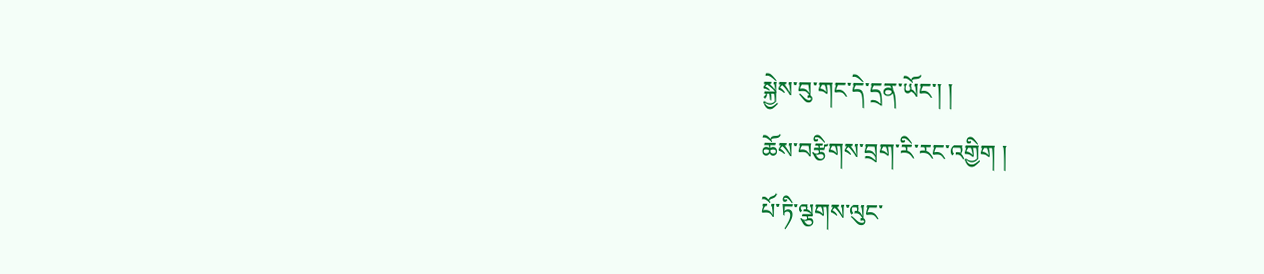སྐྱེས་བུ་གང་དེ་དྲན་ཡོང་། །
ཆོས་བརྩིགས་བྲག་རི་རང་འགྱིག །
པོ་ཏི་ལྕགས་ལུང་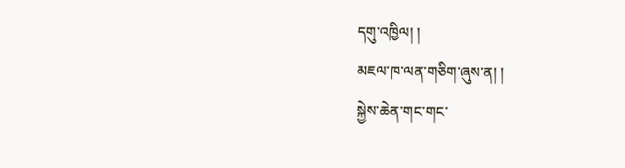དགུ་འཁྱིལ། །
མཇལ་ཁ་ལན་གཅིག་ཞུས་ན། །
སྐྱེས་ཆེན་གང་གང་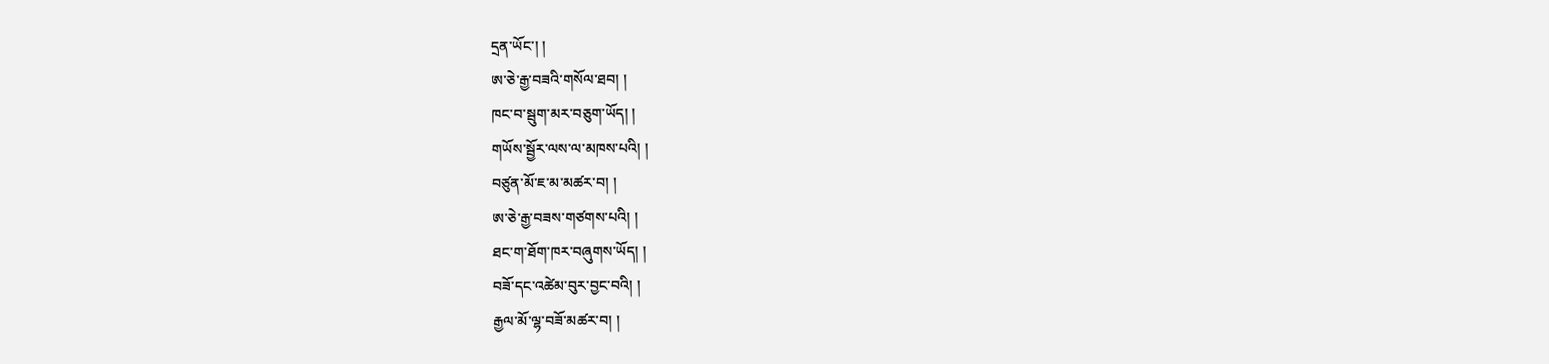དྲན་ཡོང་། །
ཨ་ཅེ་རྒྱ་བཟའི་གསོལ་ཐབ། །
ཁང་བ་སྦུག་མར་བཅུག་ཡོད། །
གཡོས་སྦྱོར་ལས་ལ་མཁས་པའི། །
བཙུན་མོ་ཇ་མ་མཚར་བ། །
ཨ་ཅེ་རྒྱ་བཟས་གཙགས་པའི། །
ཐང་ག་ཐོག་ཁར་བཞུགས་ཡོད། །
བཟོ་དང་འཚེམ་བུར་བྱང་བའི། །
རྒྱལ་མོ་ལྷ་བཟོ་མཚར་བ། །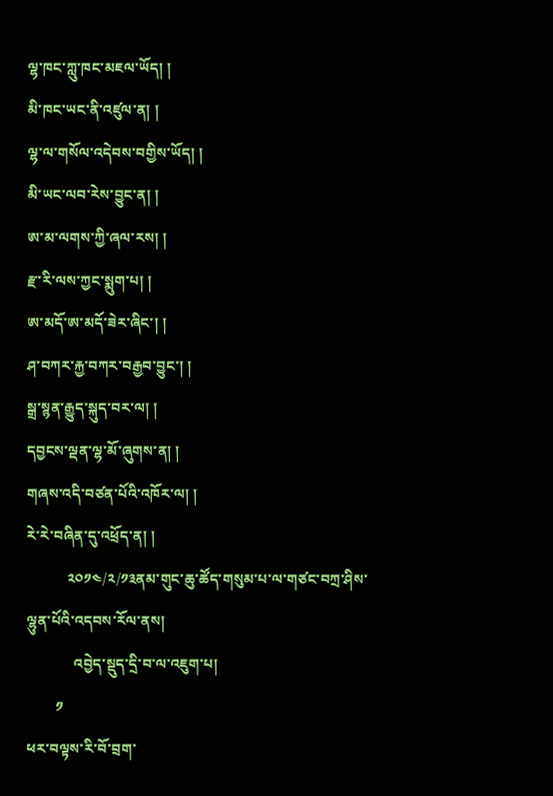ལྷ་ཁང་ཀླུ་ཁང་མཇལ་ཡོད། །
མི་ཁང་ཡང་ནི་འཛུལ་ན། །
ལྷ་ལ་གསོལ་འདེབས་བགྱིས་ཡོད། །
མི་ཡང་ལབ་རེས་བྱུང་ན། །
ཨ་མ་ལགས་ཀྱི་ཞལ་རས། །
རྫ་རི་ལས་ཀྱང་སྨུག་པ། །
ཨ་མདོ་ཨ་མདོ་ཟེར་ཞིང་། །
ཤ་བཀར་རྐྱ་བཀར་བརྒྱབ་བྱུང་། །
སྒྲ་སྙན་རྒྱུད་སྐུད་བར་ལ། །
དབྱངས་ལྡན་ལྷ་མོ་ཞུགས་ན། །
གཞས་འདི་བཙན་པོའི་འཁོར་ལ། །
རེ་རེ་བཞིན་དུ་འཕྲོད་ན། །
           ༢༠༡༤/༢/༡༣ནམ་གུང་ཆུ་ཚོད་གསུམ་པ་ལ་གཙང་བཀྲ་ཤིས་ལྷུན་པོའི་འདབས་རོལ་ནས།
             འབྱེད་སྡུད་དྲི་བ་ལ་འཇུག་པ།
        ༡
ཕར་བལྟས་རི་བོ་བྲག་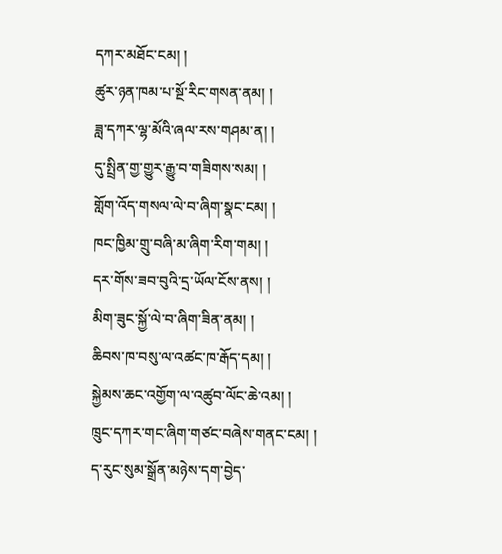དཀར་མཐོང་ངམ། །
ཚུར་ཉན་ཁམ་པ་སྔོ་རིང་གསན་ནམ། །
ཟླ་དཀར་ལྷ་མོའི་ཞལ་རས་གཤམ་ན། །
དུ་སྤྲིན་གྱ་གྱུར་རྒྱུ་བ་གཟིགས་སམ། །
གློག་འོད་གསལ་ལེ་བ་ཞིག་སྣང་ངམ། །
ཁང་ཁྱིམ་གྲུ་བཞི་མ་ཞིག་རིག་གམ། །
དར་གོས་ཟབ་བུའི་དྲ་ཡོལ་ངོས་ནས། །
མིག་ཟུང་སྐྱོ་ལེ་བ་ཞིག་ཟིན་ནམ། །
ཆིབས་ཁ་བསུ་ལ་འཚང་ཁ་རྒོད་དམ། །
སྐྱེམས་ཆང་འགྱོག་ལ་འཚུབ་ལོང་ཆེ་འམ། །
ཁྲུང་དཀར་གང་ཞིག་གཙང་བཞེས་གནང་ངམ། །
ད་རུང་སུམ་སྒྲོན་མཉེས་དག་བྱེད་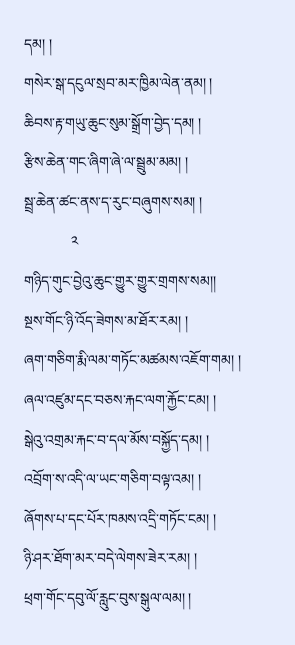དམ། །
གསེར་སྒ་དངུལ་སྲབ་མར་ཁྱིམ་ལེན་ནམ། །
ཆིབས་རྟ་གཡུ་ཆུང་སུམ་སྒྲོག་བྱེད་དམ། །
རྩིས་ཆེན་གང་ཞིག་ཞེ་ལ་སྦྲུམ་མམ། །
སྦྲ་ཆེན་ཚང་ནས་ད་རུང་བཞུགས་སམ། །
             ༢
གཉིད་གུང་བྱེའུ་ཆུང་གྱུར་གྱུར་གྲགས་སམ།།
སྔས་གོང་ཉི་འོད་ཟེགས་མ་ཐོར་རམ། །
ཞག་གཅིག་རྨི་ལམ་གཏོང་མཚམས་འཇོག་གམ། །
ཞལ་འཛུམ་དང་བཅས་རྐང་ལག་རྐྱོང་ངམ། །
སྒེའུ་འགྲམ་རྐང་བ་དལ་མོས་བསྐྱོད་དམ། །
འབྲོག་ས་འདི་ལ་ཡང་གཅིག་བལྟ་འམ། །
ཞོགས་པ་དང་པོར་ཁམས་འདྲི་གཏོང་ངམ། །
ཉི་ཤར་ཐོག་མར་བདེ་ལེགས་ཟེར་རམ། །
ཕྲག་གོང་དབུ་ལོ་རླུང་བུས་སྒུལ་ལམ། །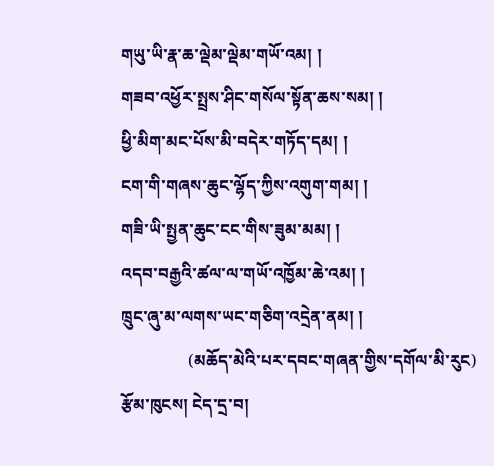གཡུ་ཡི་རྣ་ཆ་ལྡེམ་ལྡེམ་གཡོ་འམ། །
གཟབ་འཕྱོར་སྤྲས་ཤིང་གསོལ་སྟོན་ཆས་སམ། །
ཕྱི་མིག་མང་པོས་མི་བདེར་གཏོད་དམ། །
ངག་གི་གཞས་ཆུང་ལྷོད་ཀྱིས་འགུག་གམ། །
གཟི་ཡི་སྤྱན་ཆུང་ངང་གིས་ཟུམ་མམ། །
འདབ་བརྒྱའི་ཚལ་ལ་གཡོ་འཁྱོམ་ཆེ་འམ། །
ཁྲུང་ཞུ་མ་ལགས་ཡང་གཅིག་འདྲེན་ནམ། །
                (མཆོད་མེའི་པར་དབང་གཞན་གྱིས་དགོལ་མི་རུང)
རྩོམ་ཁུངས། ངེད་དྲ་བ།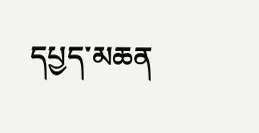དཔྱད་མཆན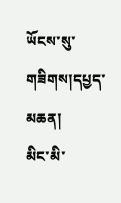ཡོངས་སུ་གཟིགས།དཔྱད་མཆན།
མིང་མི་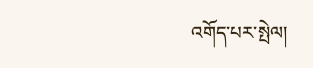འགོད་པར་སྤེལ།